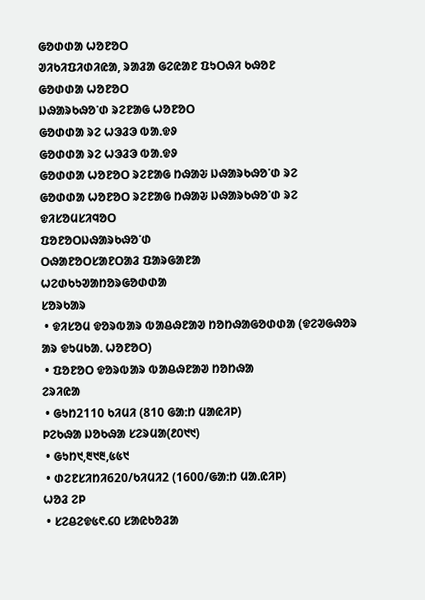ᱜᱚᱰᱰᱟ ᱦᱚᱱᱚᱛ
ᱣᱤᱠᱤᱯᱤᱰᱤᱭᱟ, ᱨᱟᱲᱟ ᱜᱮᱭᱟᱱ ᱯᱩᱛᱷᱤ ᱠᱷᱚᱱ
ᱜᱚᱰᱰᱟ ᱦᱚᱱᱚᱛ
ᱡᱷᱟᱨᱠᱷᱚᱸᱰ ᱨᱮᱱᱟᱜ ᱦᱚᱱᱚᱛ
ᱜᱚᱰᱰᱟ ᱨᱮ ᱦᱳᱲᱳ ᱵᱟᱹᱫᱽ
ᱜᱚᱰᱰᱟ ᱨᱮ ᱦᱳᱲᱳ ᱵᱟᱹᱫᱽ
ᱜᱚᱰᱰᱟ ᱦᱚᱱᱚᱛ ᱨᱮᱱᱟᱜ ᱴᱷᱟᱶ ᱡᱷᱟᱨᱠᱷᱚᱸᱰ ᱨᱮ
ᱜᱚᱰᱰᱟ ᱦᱚᱱᱚᱛ ᱨᱮᱱᱟᱜ ᱴᱷᱟᱶ ᱡᱷᱟᱨᱠᱷᱚᱸᱰ ᱨᱮ
ᱫᱤᱥᱚᱢᱥᱤᱧᱚᱛ
ᱯᱚᱱᱚᱛᱡᱷᱟᱨᱠᱷᱚᱸᱰ
ᱛᱷᱟᱱᱚᱛᱥᱟᱱᱛᱟᱲ ᱯᱟᱨᱜᱟᱱᱟ
ᱦᱮᱰᱠᱩᱣᱟᱴᱚᱨᱜᱚᱰᱰᱟ
ᱥᱚᱨᱠᱟᱨ
 • ᱫᱤᱥᱚᱢ ᱫᱚᱨᱵᱟᱨ ᱵᱟᱪᱷᱱᱟᱣ ᱴᱚᱴᱷᱟᱜᱚᱰᱰᱟ (ᱫᱮᱣᱜᱷᱚᱨ ᱟᱨ ᱫᱩᱢᱠᱟᱹ ᱦᱚᱱᱚᱛ)
 • ᱯᱚᱱᱚᱛ ᱫᱚᱨᱵᱟᱨ ᱵᱟᱪᱷᱱᱟᱣ ᱴᱚᱴᱷᱟ
ᱮᱨᱤᱭᱟ
 • ᱜᱩᱴ2110 ᱠᱤᱢᱤ (810 ᱜᱟᱺᱴ ᱢᱟᱭᱤᱞ)
ᱞᱮᱠᱷᱟ ᱡᱚᱠᱷᱟ ᱥᱮᱨᱢᱟ(᱒᱐᱑᱑)
 • ᱜᱩᱴ᱑,᱓᱑᱓,᱕᱕᱑
 • ᱰᱮᱱᱥᱤᱴᱤ620/ᱠᱤᱢᱤ2 (1600/ᱜᱟᱺᱴ ᱢᱟᱹᱭᱤᱞ)
ᱦᱚᱲ ᱮᱞ
 • ᱥᱮᱪᱮᱫ᱕᱖.᱔᱐ ᱥᱟᱭᱠᱚᱲᱟ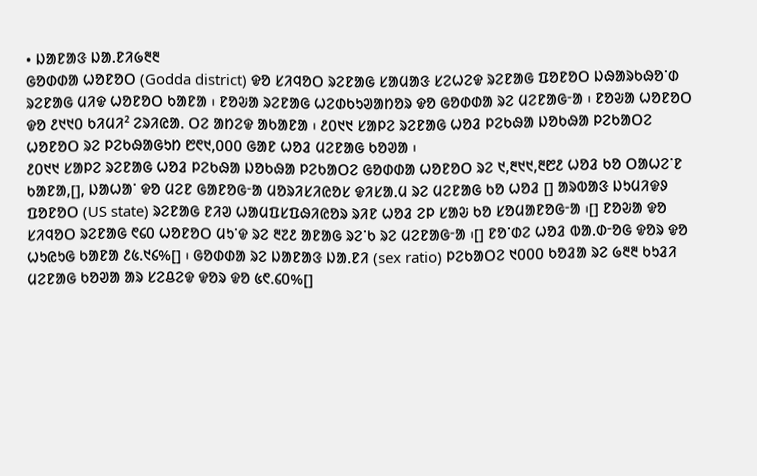• ᱡᱟᱱᱟᱝ ᱡᱟᱹᱱᱤ᱙᱓᱓
ᱜᱚᱰᱰᱟ ᱦᱚᱱᱚᱛ (Godda district) ᱫᱚ ᱥᱤᱧᱚᱛ ᱨᱮᱱᱟᱜ ᱥᱟᱢᱟᱝ ᱥᱮᱦᱮᱫ ᱨᱮᱱᱟᱜ ᱯᱚᱱᱚᱛ ᱡᱷᱟᱨᱠᱷᱚᱸᱰ ᱨᱮᱱᱟᱜ ᱢᱤᱫ ᱦᱚᱱᱚᱛ ᱠᱟᱱᱟ ᱾ ᱱᱚᱶᱟ ᱨᱮᱱᱟᱜ ᱦᱮᱰᱠᱩᱣᱟᱴᱚᱨ ᱫᱚ ᱜᱚᱰᱰᱟ ᱨᱮ ᱢᱮᱱᱟᱜᱼᱟ ᱾ ᱱᱚᱶᱟ ᱦᱚᱱᱚᱛ ᱫᱚ ᱒᱑᱑᱐ ᱠᱤᱢᱤ² ᱮᱨᱤᱭᱟᱹ ᱛᱮ ᱟᱴᱮᱫ ᱟᱠᱟᱱᱟ ᱾ ᱒᱐᱑᱑ ᱥᱟᱞᱮ ᱨᱮᱱᱟᱜ ᱦᱚᱲ ᱞᱮᱠᱷᱟ ᱡᱚᱠᱷᱟ ᱞᱮᱠᱟᱛᱮ ᱦᱚᱱᱚᱛ ᱨᱮ ᱞᱮᱠᱷᱟᱜᱩᱴ ᱘᱖᱑,᱐᱐᱐ ᱜᱟᱱ ᱦᱚᱲ ᱢᱮᱱᱟᱜ ᱠᱚᱣᱟ ᱾
᱒᱐᱑᱑ ᱥᱟᱞᱮ ᱨᱮᱱᱟᱜ ᱦᱚᱲ ᱞᱮᱠᱷᱟ ᱡᱚᱠᱷᱟ ᱞᱮᱠᱟᱛᱮ ᱜᱚᱰᱰᱟ ᱦᱚᱱᱚᱛ ᱨᱮ ᱑,᱓᱑᱑,᱓᱘᱒ ᱦᱚᱲ ᱠᱚ ᱛᱟᱦᱮᱸᱱ ᱠᱟᱱᱟ,[], ᱡᱟᱦᱟᱸ ᱫᱚ ᱢᱮᱱ ᱜᱟᱱᱚᱜᱼᱟ ᱢᱚᱨᱤᱥᱤᱭᱚᱥ ᱫᱤᱥᱟᱹᱢ ᱨᱮ ᱢᱮᱱᱟᱜ ᱠᱚ ᱦᱚᱲ [] ᱟᱨᱵᱟᱝ ᱡᱩᱢᱤᱫᱽ ᱯᱚᱱᱚᱛ (US state) ᱨᱮᱱᱟᱜ ᱱᱤᱣ ᱦᱟᱢᱯᱥᱯᱷᱤᱭᱚᱨ ᱨᱤᱱ ᱦᱚᱲ ᱮᱞ ᱥᱟᱶ ᱠᱚ ᱥᱚᱢᱟᱱᱚᱜᱼᱟ ᱾[] ᱱᱚᱶᱟ ᱫᱚ ᱥᱤᱧᱚᱛ ᱨᱮᱱᱟᱜ ᱖᱔᱐ ᱦᱚᱱᱚᱛ ᱢᱩᱸᱫ ᱨᱮ ᱓᱗᱒ ᱟᱱᱟᱜ ᱨᱮᱸᱠ ᱨᱮ ᱢᱮᱱᱟᱜᱼᱟ ᱾[] ᱱᱚᱸᱰᱮ ᱦᱚᱲ ᱵᱟᱹᱰᱼᱚᱜ ᱫᱚᱨ ᱫᱚ ᱦᱩᱭᱩᱜ ᱠᱟᱱᱟ ᱒᱕ᱹ᱑᱔%[] ᱾ ᱜᱚᱰᱰᱟ ᱨᱮ ᱡᱟᱱᱟᱝ ᱡᱟᱹᱱᱤ (sex ratio) ᱞᱮᱠᱟᱛᱮ ᱑᱐᱐᱐ ᱠᱚᱲᱟ ᱨᱮ ᱙᱓᱓ ᱠᱩᱲᱤ ᱢᱮᱱᱟᱜ ᱠᱚᱣᱟ ᱟᱨ ᱥᱮᱪᱮᱫ ᱫᱚᱨ ᱫᱚ ᱕᱖.᱔᱐%[]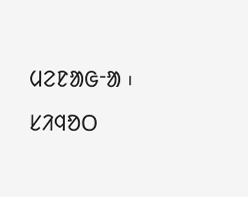ᱢᱮᱱᱟᱜᱼᱟ ᱾
ᱥᱤᱧᱚᱛ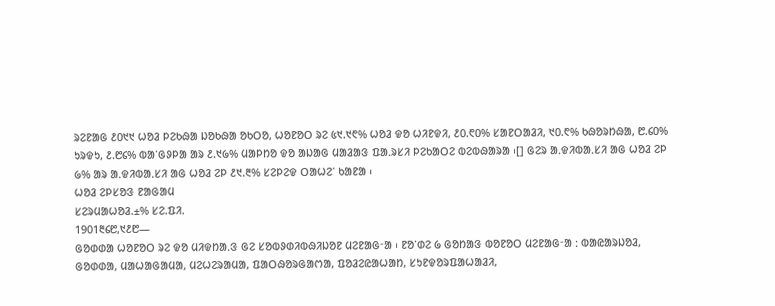ᱨᱮᱱᱟᱜ ᱒᱐᱑᱑ ᱦᱚᱲ ᱞᱮᱠᱷᱟ ᱡᱚᱠᱷᱟ ᱚᱠᱛᱚ, ᱦᱚᱱᱚᱛ ᱨᱮ ᱕᱑.᱑᱖% ᱦᱚᱲ ᱫᱚ ᱦᱤᱱᱫᱤ, ᱒᱐.᱖᱐% ᱥᱟᱱᱛᱟᱲᱤ, ᱑᱐.᱖% ᱠᱷᱚᱨᱴᱷᱟ, ᱘.᱔᱐% ᱩᱨᱫᱩ, ᱒.᱘᱔% ᱵᱟᱸᱜᱽᱞᱟ ᱟᱨ ᱒.᱑᱙% ᱢᱟᱞᱴᱚ ᱫᱚ ᱟᱡᱟᱜ ᱢᱟᱲᱟᱝ ᱯᱟᱹᱨᱥᱤ ᱞᱮᱠᱟᱛᱮ ᱵᱮᱵᱷᱟᱨᱟ ᱾[] ᱜᱮᱨ ᱟᱹᱫᱤᱵᱟᱹᱥᱤ ᱟᱜ ᱦᱚᱲ ᱮᱞ ᱙% ᱟᱨ ᱟᱹᱫᱤᱵᱟᱹᱥᱤ ᱟᱜ ᱦᱚᱲ ᱮᱞ ᱒᱑.᱓% ᱥᱮᱞᱮᱫ ᱛᱟᱦᱮᱸ ᱠᱟᱱᱟ ᱾
ᱦᱚᱲ ᱮᱞᱥᱚᱝ ᱱᱟᱜᱟᱢ
ᱥᱮᱨᱢᱟᱦᱚᱲ.±% ᱥᱮ.ᱯᱤ.
1901᱓᱔᱘,᱑᱒᱘—
ᱜᱚᱰᱰᱟ ᱦᱚᱱᱚᱛ ᱨᱮ ᱫᱚ ᱢᱤᱫᱴᱟᱹᱝ ᱜᱮ ᱥᱚᱵᱽᱰᱤᱵᱷᱤᱡᱚᱱ ᱢᱮᱱᱟᱜᱼᱟ ᱾ ᱱᱚᱸᱰᱮ ᱙ ᱜᱚᱴᱟᱝ ᱵᱚᱱᱚᱛ ᱢᱮᱱᱟᱜᱼᱟ ᱺ ᱵᱟᱭᱟᱨᱡᱚᱲ, ᱜᱚᱰᱰᱟ, ᱢᱟᱦᱟᱜᱟᱢᱟ, ᱢᱮᱦᱮᱨᱟᱢᱟ, ᱯᱟᱛᱷᱚᱨᱜᱟᱬᱟ, ᱯᱚᱲᱮᱭᱟᱦᱟᱴ, ᱥᱩᱱᱫᱚᱨᱯᱟᱦᱟᱲᱤ,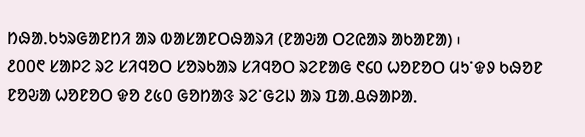ᱴᱷᱟᱹᱠᱩᱨᱜᱟᱱᱴᱤ ᱟᱨ ᱵᱟᱥᱟᱱᱛᱷᱟᱨᱤ (ᱱᱟᱶᱟ ᱛᱮᱭᱟᱨ ᱟᱠᱟᱱᱟ) ᱾
᱒᱐᱐᱖ ᱥᱟᱞᱮ ᱨᱮ ᱥᱤᱧᱚᱛ ᱥᱚᱨᱠᱟᱨ ᱥᱤᱧᱚᱛ ᱨᱮᱱᱟᱜ ᱖᱔᱐ ᱦᱚᱱᱚᱛ ᱢᱩᱸᱫᱽ ᱠᱷᱚᱱ ᱱᱚᱶᱟ ᱦᱚᱱᱚᱛ ᱫᱚ ᱒᱕᱐ ᱜᱚᱴᱟᱝ ᱨᱮᱸᱜᱮᱡ ᱟᱨ ᱯᱟᱹᱪᱷᱟᱞᱟᱹ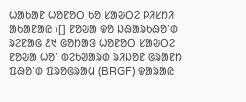ᱦᱟᱠᱟᱱ ᱦᱚᱱᱚᱛ ᱠᱚ ᱥᱟᱶᱛᱮ ᱞᱤᱥᱴᱤ ᱟᱠᱟᱱᱟᱭ ᱾[] ᱱᱚᱶᱟ ᱫᱚ ᱡᱷᱟᱨᱠᱷᱚᱸᱰ ᱨᱮᱱᱟᱜ ᱒᱑ ᱜᱚᱴᱟᱝ ᱦᱚᱱᱚᱛ ᱥᱟᱶᱛᱮ ᱱᱚᱶᱟ ᱦᱚᱸ ᱵᱮᱠᱣᱟᱨᱰ ᱨᱤᱡᱚᱱ ᱜᱨᱟᱱᱴ ᱯᱷᱚᱸᱰ ᱯᱨᱚᱜᱨᱟᱢ (BRGF) ᱫᱟᱨᱟᱭ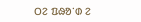ᱛᱮ ᱯᱷᱚᱸᱰ ᱮ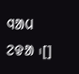ᱧᱟᱢ ᱮᱫᱟ ᱾[]